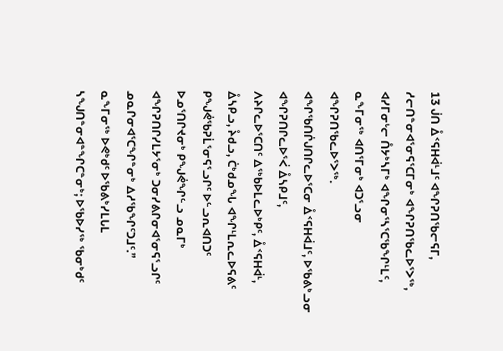13 ᒎᑎ ᐂᑉᕋᕼᐋᒻᒧᑦ ᐊᖏᕈᑎᖃᓕᕋᒥ, ᓱᓕᑎᓐᓂᐊᕐᓂᕋᕐᑕᒥᓂᒃ ᐊᖏᕈᑎᖃᓚᐅᕐᐳᖅ, ᐊᓯᒥᓂᒡᓕ ᑍᔭᒃᓴᒥᒃ ᐊᖏᓂᕐᓴᕐᑕᖃᖏᒻᒪᑦ, ᓇᖕᒥᓂᖅ ᐊᑎᕐᒥᓂᒃ ᐊᑐᕐᓗᓂ ᐊᖏᕈᑎᖃᓚᐅᕐᐳᖅ.
ᐊᖏᖃᑎᒌᒍᑎᒋᓚᐅᕐᑕᓂ ᐂᑉᕋᕼᐋᒧᑦ, ᐅᖃᕕᒃᓗᓂ ᐊᖏᕈᑎᒋᓚᐅᕐᐹ ᐂᓴᑭᒧᑦ,
ᐱᔨᒋᓚᐅᕐᑕᑎᑦ ᐃᖅᑲᐅᒪᓚᐅᒃᑭᑦ, ᐂᑉᕋᕼᐋᒻ, ᐂᓴᑭᓗ, ᔧᑯᓗ, ᑖᒃᑯᓄᖓ ᐊᖏᒻᒪᕆᓚᐅᕋᕕᑦ ᑭᖑᕚᖃᕈᒫᕐᓂᕋᕐᓗᒋᑦ ᐅᓪᓗᕆᐊᑎᑐᑦ ᐅᓄᕐᑎᒋᔪᓂᒃ ᑭᖑᕚᖏᓪᓗ ᓄᓇᒥᒃ ᐊᖏᕈᑎᒋᓯᒪᔭᕐᓂᒃ ᑐᓂᓯᕕᒋᓂᐊᕐᓂᕋᕐᓗᒋᑦ ᓄᓇᒋᓂᐊᕐᑕᖏᓐᓂᒃ ᐃᓱᖃᖏᑦᑐᒧᑦ.”
ᓇᖕᒥᓂᖅ ᐅᕙᒃᑯᑦ ᐅᖃᕕᒃᓯᒪᒐᒪ ᓴᖑᑎᓐᓂᐊᓐᖏᑕᓐᓂᒃ; ᐅᖃᐅᓯᖅ ᖃᓂᒃᑯᑦ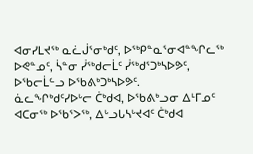ᐊᓂᓯᒪᔪᖅ ᓇᓛᒎᕐᓂᒃᑯᑦ, ᐅᖅᑭᓐᓇᕐᓂᐊᓐᖏᓚᖅ ᐅᕙᓐᓄᑦ, ᓵᓐᓂ ᓰᖅᑯᓕᒫᑦ ᓰᖅᑯᕐᑐᒃᓴᐅᕗᑦ, ᐅᖃᓕᒫᓪᓗ ᐅᖃᕕᒃᑐᒃᓴᐅᕗᑦ.
ᓈᓚᖏᒃᑯᑦᓯᐅᒡᓕ ᑖᒃᑯᐊ, ᐅᖃᕕᒃᓗᓂ ᐃᒻᒥᓄᑦ ᐊᑕᓂᖅ ᐅᖃᕐᐳᖅ, ᐃᒡᓗᒐᓴᒡᔪᐊᑦ ᑖᒃᑯᐊ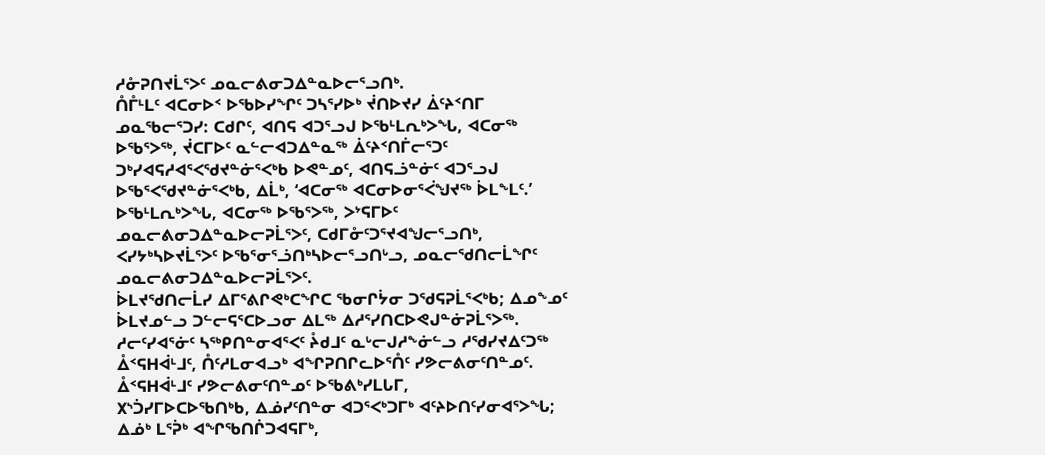ᓱᓁᕈᑎᔪᒫᕐᐳᑦ ᓄᓇᓕᕕᓂᑐᐃᓐᓇᐅᓕᕐᓗᑎᒃ.
ᑍᒤᒻᒪᑦ ᐊᑕᓂᐅᑉ ᐅᖃᐅᓯᖏᑦ ᑐᓴᕐᓯᐅᒃ ᔫᑎᐅᔪᓯ ᐄᑦᔨᑉᑎᒥ ᓄᓇᖃᓕᕐᑐᓯ: ᑕᑯᒋᑦ, ᐊᑎᕋ ᐊᑐᕐᓗᒍ ᐅᖃᒻᒪᕆᒃᐳᖓ, ᐊᑕᓂᖅ ᐅᖃᕐᐳᖅ, ᔫᑕᒥᐅᑦ ᓇᓪᓕᐊᑐᐃᓐᓇᖅ ᐄᑦᔨᑉᑎᒦᓕᕐᑐᑦ ᑐᒃᓯᐊᕋᓱᐊᕐᐸᖁᔪᓐᓃᕐᐸᒃᑲ ᐅᕙᓐᓄᑦ, ᐊᑎᕋᓘᓐᓃᑦ ᐊᑐᕐᓗᒍ ᐅᖃᕐᐸᖁᔪᓐᓃᕐᐸᒃᑲ, ᐃᒫᒃ, ‘ᐊᑕᓂᖅ ᐊᑕᓂᐅᓂᕐᐹᖑᔪᖅ ᐆᒪᖕᒪᑦ.’
ᐅᖃᒻᒪᕆᒃᐳᖓ, ᐊᑕᓂᖅ ᐅᖃᕐᐳᖅ, ᐳᔾᕋᒥᐅᑦ ᓄᓇᓕᕕᓂᑐᐃᓐᓇᐅᓕᕈᒫᕐᐳᑦ, ᑕᑯᒥᓁᑦᑐᕐᔪᐊᖑᓕᕐᓗᑎᒃ, ᐸᓯᔭᒃᓴᐅᔪᒫᕐᐳᑦ ᐅᖃᕐᓂᕐᓘᑎᒃᓴᐅᓕᕐᓗᑎᒡᓗ, ᓄᓇᓕᖁᑎᓕᒫᖏᑦ ᓄᓇᓕᕕᓂᑐᐃᓐᓇᐅᓕᕈᒫᕐᐳᑦ.
ᐆᒪᔪᖁᑎᓕᒫᓯ ᐃᒥᕐᕕᒋᕙᒃᑕᖏᑕ ᖃᓂᒋᔮᓂ ᑐᖁᕋᕈᒫᕐᐸᒃᑲ; ᐃᓄᖕᓄᑦ ᐆᒪᔪᓄᓪᓗ ᑐᓪᓕᕋᕐᑕᐅᓗᓂ ᐃᒪᖅ ᐃᓱᕐᓯᑎᑕᐅᕙᒍᓐᓃᕈᒫᕐᐳᖅ.
ᓱᓕᑦᓯᐊᕐᓃᑦ ᓴᖅᑭᑎᓐᓂᐊᕐᐸᑦ ᔧᑯᒧᑦ ᓇᒡᓕᒍᓱᖕᓃᓪᓗ ᓱᖁᓯᔪᐃᑦᑐᖅ ᐂᑉᕋᕼᐋᒻᒧᑦ, ᑍᑦᓱᒪᓂᐊᓗᒃ ᐊᖏᕈᑎᒋᓚᐅᕐᑍᑦ ᓯᕗᓕᕕᓂᑦᑎᓐᓄᑦ.
ᐂᑉᕋᕼᐋᒻᒧᑦ ᓯᕗᓕᕕᓂᑦᑎᓐᓄᑦ ᐅᖃᕕᒃᓯᒪᒐᒥ,
᙭ᔅᑑᓯᒥᐅᑕᐅᖃᑎᒃᑲ, ᐃᓅᓯᑦᑎᓐᓂ ᐊᑐᕐᐸᒃᑐᒥᒃ ᐊᑦᔨᐅᑎᑦᓯᓂᐊᕐᐳᖓ; ᐃᓅᒃ ᒪᕐᕉᒃ ᐊᖏᖃᑎᒌᑐᐊᕋᒥᒃ,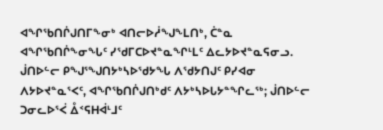ᐊᖏᖃᑎᒌᒍᑎᒥᖕᓂᒃ ᐊᑎᓕᐅᓲᖑᖕᒪᑎᒃ, ᑖᓐᓇ ᐊᖏᖃᑎᒌᖕᓂᖓᑦ ᓯᖁᒥᑕᐅᔪᓐᓇᖏᒻᒪᑦ ᐃᓚᔭᐅᔪᓐᓇᕋᓂᓗ.
ᒎᑎᐅᓪᓕ ᑭᖑᕐᖑᑎᔭᒃᓴᐅᖁᔭᖓ ᐱᖁᔭᑎᒍᑦ ᑭᓯᐊᓂ ᐱᔭᐅᔪᓐᓇᕐᐸᑦ, ᐊᖏᖃᑎᒌᒍᑎᒃᑯᑦ ᐱᔭᒃᓴᐅᒐᔭᓐᖏᓚᖅ; ᒎᑎᐅᓪᓕ ᑐᓂᓚᐅᕐᐹ ᐂᑉᕋᕼᐋᒻᒧᑦ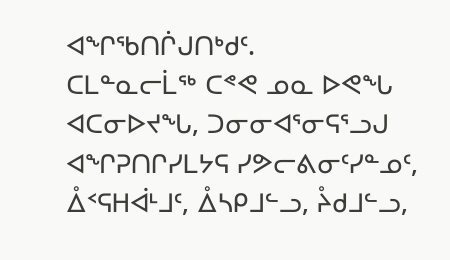ᐊᖏᖃᑎᒌᒍᑎᒃᑯᑦ.
ᑕᒪᓐᓇᓕᒫᖅ ᑕᕝᕙ ᓄᓇ ᐅᕙᖓ ᐊᑕᓂᐅᔪᖓ, ᑐᓂᓂᐊᕐᓂᕋᕐᓗᒍ ᐊᖏᕈᑎᒋᓯᒪᔭᕋ ᓯᕗᓕᕕᓂᑦᓯᓐᓄᑦ, ᐂᑉᕋᕼᐋᒻᒧᑦ, ᐂᓴᑭᒧᓪᓗ, ᔧᑯᒧᓪᓗ,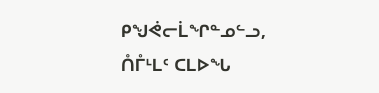ᑭᖑᕚᓕᒫᖏᓐᓄᓪᓗ, ᑍᒤᒻᒪᑦ ᑕᒪᐅᖓ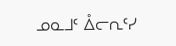ᓄᓇᒧᑦ ᐂᓕᕆᑦᓯ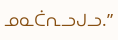ᓄᓇᑖᕆᓗᒍᓗ.”